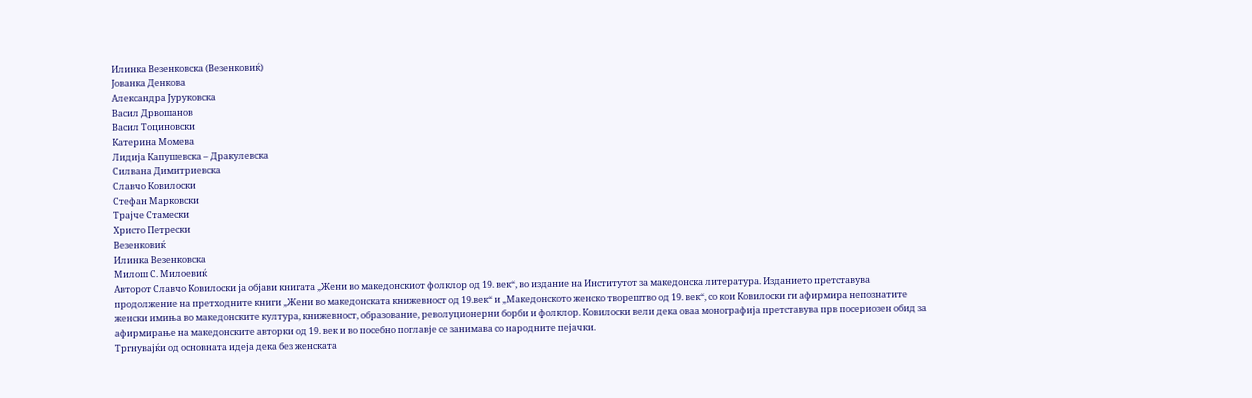Илинка Везенковска (Везенковиќ)
Јованка Денкова
Александра Јуруковска
Васил Дрвошанов
Васил Тоциновски
Катерина Момева
Лидија Капушевска – Дракулевска
Силвана Димитриевска
Славчо Ковилоски
Стефан Марковски
Трајче Стамески
Христо Петрески
Везенковиќ
Илинка Везенковска
Милош С. Милоевиќ
Авторот Славчо Ковилоски ја објави книгата „Жени во македонскиот фолклор од 19. век“, во издание на Институтот за македонска литература. Изданието претставува продолжение на претходните книги „Жени во македонската книжевност од 19.век“ и „Македонското женско творештво од 19. век“, со кои Ковилоски ги афирмира непознатите женски имиња во македонските култура, книжевност, образование, револуционерни борби и фолклор. Ковилоски вели дека оваа монографија претставува прв посериозен обид за афирмирање на македонските авторки од 19. век и во посебно поглавје се занимава со народните пејачки.
Тргнувајќи од основната идеја дека без женската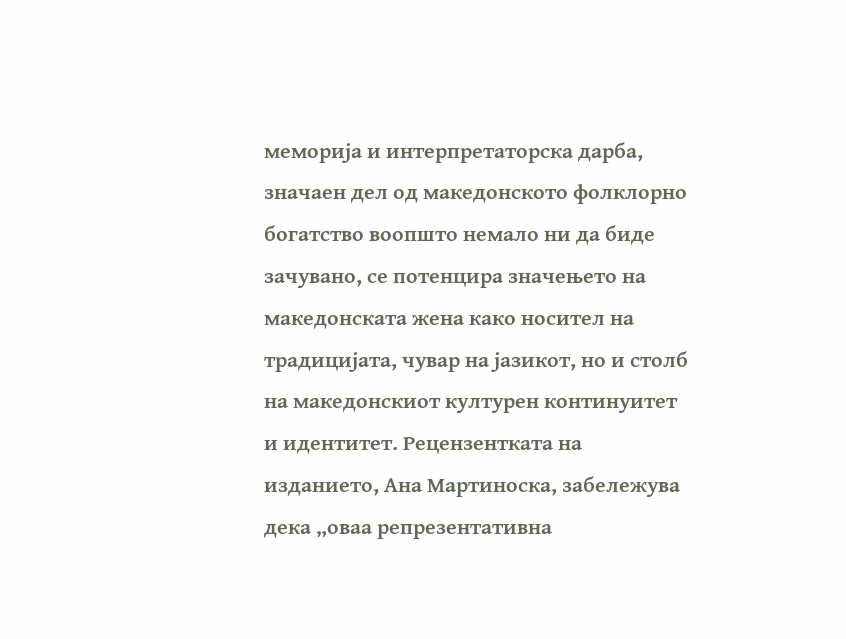меморија и интерпретаторска дарба, значаен дел од македонското фолклорно богатство воопшто немало ни да биде зачувано, се потенцира значењето на македонската жена како носител на традицијата, чувар на јазикот, но и столб на македонскиот културен континуитет и идентитет. Рецензентката на изданието, Ана Мартиноска, забележува дека „оваа репрезентативна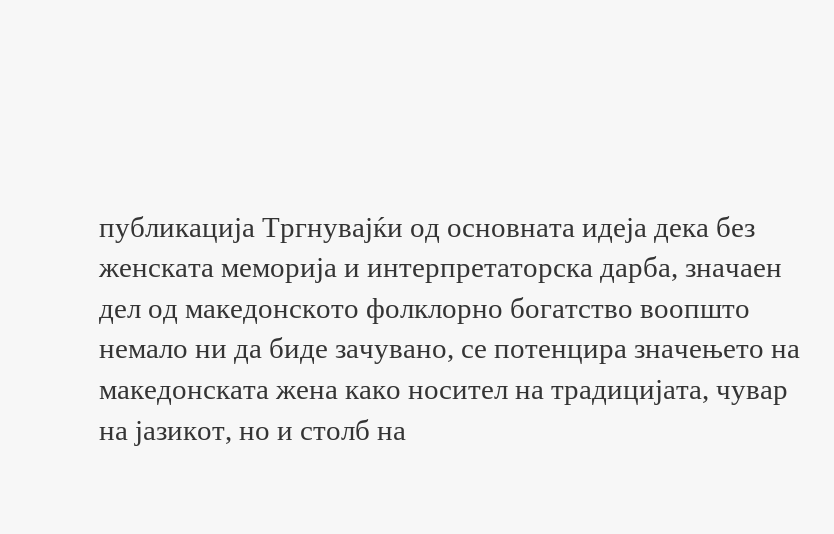публикација Тргнувајќи од основната идеја дека без женската меморија и интерпретаторска дарба, значаен дел од македонското фолклорно богатство воопшто немало ни да биде зачувано, се потенцира значењето на македонската жена како носител на традицијата, чувар на јазикот, но и столб на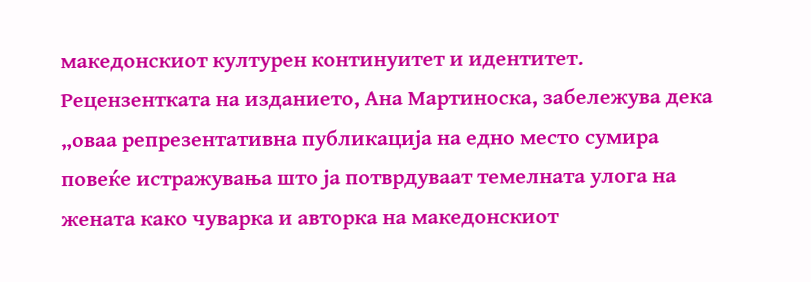македонскиот културен континуитет и идентитет. Рецензентката на изданието, Ана Мартиноска, забележува дека „оваа репрезентативна публикација на едно место сумира повеќе истражувања што ја потврдуваат темелната улога на жената како чуварка и авторка на македонскиот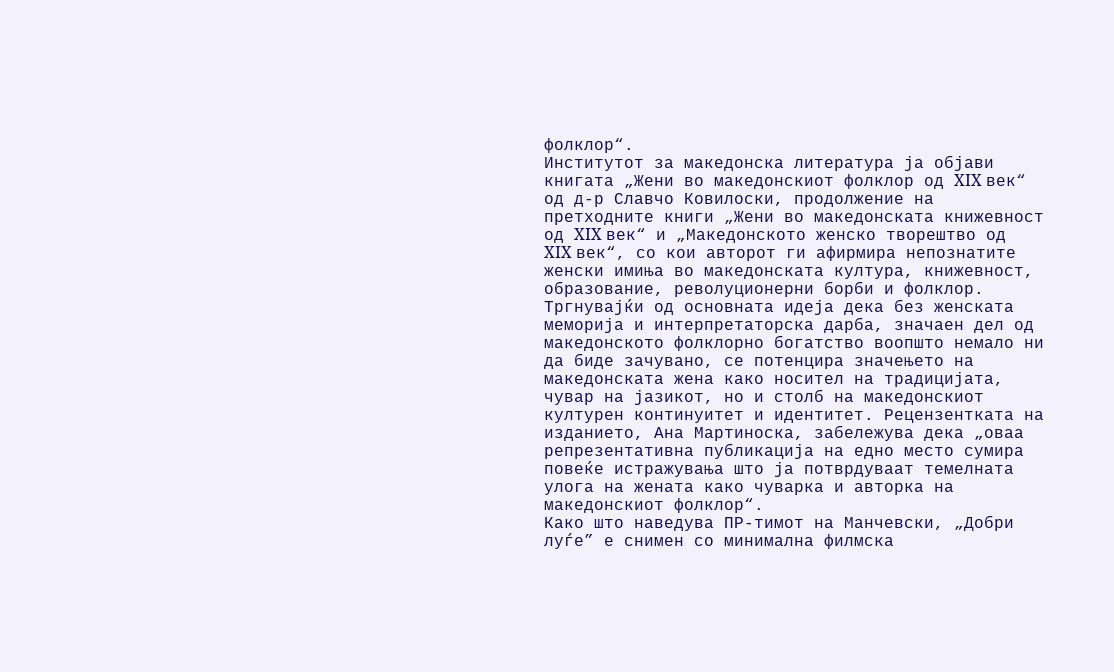фолклор“.
Институтот за македонска литература ја објави книгата „Жени во македонскиот фолклор од XIX век“ од д-р Славчо Ковилоски, продолжение на претходните книги „Жени во македонската книжевност од XIX век“ и „Македонското женско творештво од XIX век“, со кои авторот ги афирмира непознатите женски имиња во македонската култура, книжевност, образование, револуционерни борби и фолклор. Тргнувајќи од основната идеја дека без женската меморија и интерпретаторска дарба, значаен дел од македонското фолклорно богатство воопшто немало ни да биде зачувано, се потенцира значењето на македонската жена како носител на традицијата, чувар на јазикот, но и столб на македонскиот културен континуитет и идентитет. Рецензентката на изданието, Ана Мартиноска, забележува дека „оваа репрезентативна публикација на едно место сумира повеќе истражувања што ја потврдуваат темелната улога на жената како чуварка и авторка на македонскиот фолклор“.
Како што наведува ПР-тимот на Манчевски, „Добри луѓе” е снимен со минимална филмска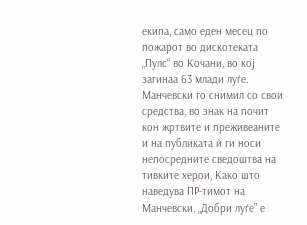екипа, само еден месец по пожарот во дискотеката „Пулс“ во Кочани, во кој загинаа 63 млади луѓе. Манчевски го снимил со свои средства, во знак на почит кон жртвите и преживеаните и на публиката ѝ ги носи непосредните сведоштва на тивките херои, Како што наведува ПР-тимот на Манчевски, „Добри луѓе” е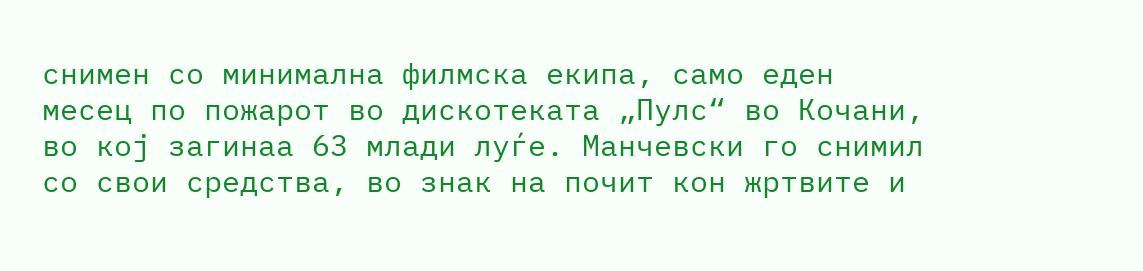снимен со минимална филмска екипа, само еден месец по пожарот во дискотеката „Пулс“ во Кочани, во кој загинаа 63 млади луѓе. Манчевски го снимил со свои средства, во знак на почит кон жртвите и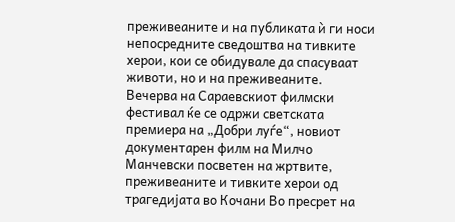преживеаните и на публиката ѝ ги носи непосредните сведоштва на тивките херои, кои се обидувале да спасуваат животи, но и на преживеаните.
Вечерва на Сараевскиот филмски фестивал ќе се одржи светската премиера на „Добри луѓе“, новиот документарен филм на Милчо Манчевски посветен на жртвите, преживеаните и тивките херои од трагедијата во Кочани Во пресрет на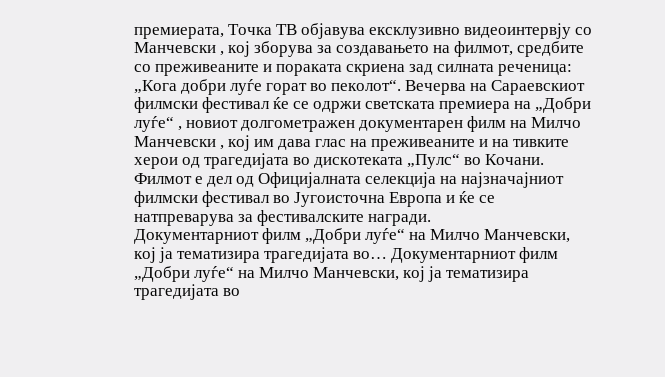премиерата, Точка ТВ објавува ексклузивно видеоинтервју со Манчевски , кој зборува за создавањето на филмот, средбите со преживеаните и пораката скриена зад силната реченица: „Кога добри луѓе горат во пеколот“. Вечерва на Сараевскиот филмски фестивал ќе се одржи светската премиера на „Добри луѓе“ , новиот долгометражен документарен филм на Милчо Манчевски , кој им дава глас на преживеаните и на тивките херои од трагедијата во дискотеката „Пулс“ во Кочани. Филмот е дел од Официјалната селекција на најзначајниот филмски фестивал во Југоисточна Европа и ќе се натпреварува за фестивалските награди.
Документарниот филм „Добри луѓе“ на Милчо Манчевски, кој ја тематизира трагедијата во… Документарниот филм „Добри луѓе“ на Милчо Манчевски, кој ја тематизира трагедијата во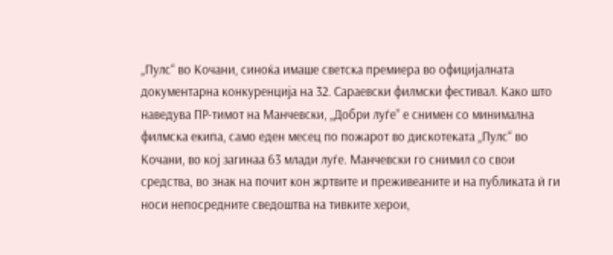„Пулс“ во Кочани, синоќа имаше светска премиера во официјалната документарна конкуренција на 32. Сараевски филмски фестивал. Како што наведува ПР-тимот на Манчевски, „Добри луѓе” е снимен со минимална филмска екипа, само еден месец по пожарот во дискотеката „Пулс“ во Кочани, во кој загинаа 63 млади луѓе. Манчевски го снимил со свои средства, во знак на почит кон жртвите и преживеаните и на публиката ѝ ги носи непосредните сведоштва на тивките херои,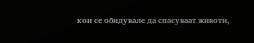кои се обидувале да спасуваат животи,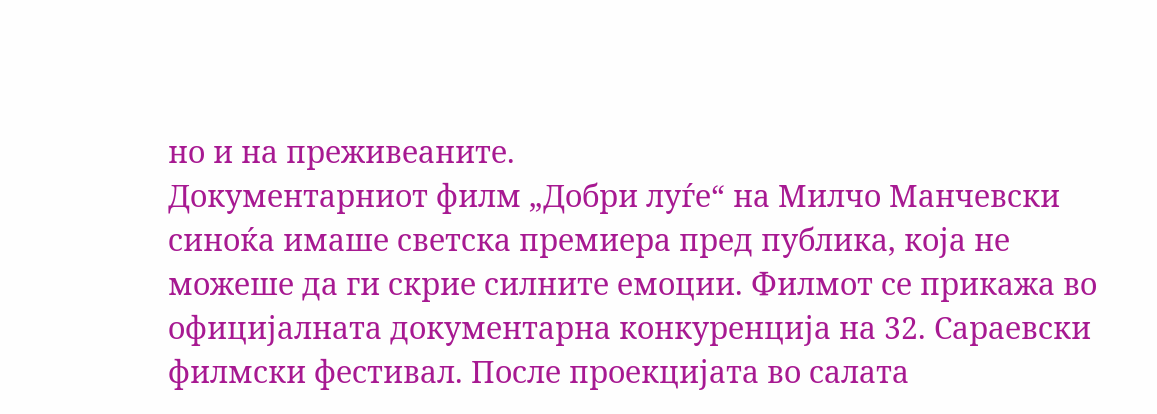но и на преживеаните.
Документарниот филм „Добри луѓе“ на Милчо Манчевски синоќа имаше светска премиера пред публика, која не можеше да ги скрие силните емоции. Филмот се прикажа во официјалната документарна конкуренција на 32. Сараевски филмски фестивал. После проекцијата во салата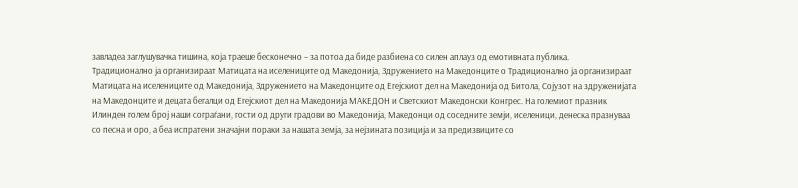завладеа заглушувачка тишина, која траеше бесконечно – за потоа да биде разбиена со силен аплауз од емотивната публика.
Традиционално ја организираат Матицата на иселениците од Македонија, Здружението на Македонците о Традиционално ја организираат Матицата на иселениците од Македонија, Здружението на Македонците од Егејскиот дел на Македонија од Битола, Сојузот на здруженијата на Македонците и децата бегалци од Егејскиот дел на Македонија МАКЕДОН и Светскиот Македонски Конгрес. На големиот празник Илинден голем број наши сограѓани, гости од други градови во Македонија, Македонци од соседните земји, иселеници, денеска празнуваа со песна и оро, а беа испратени значајни пораки за нашата земја, за нејзината позиција и за предизвиците со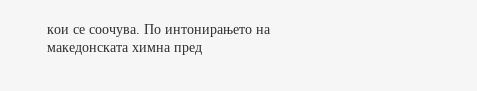кои се соочува. По интонирањето на македонската химна пред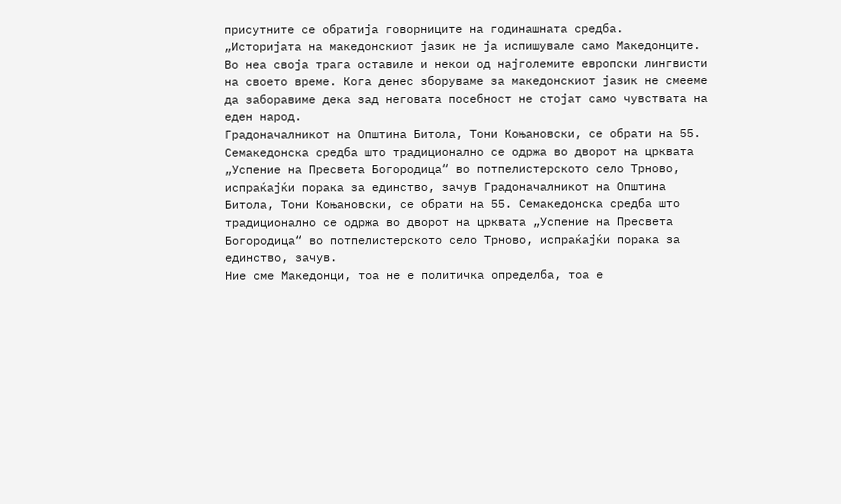присутните се обратија говорниците на годинашната средба.
„Историјата на македонскиот јазик не ја испишувале само Македонците. Во неа своја трага оставиле и некои од најголемите европски лингвисти на своето време. Кога денес зборуваме за македонскиот јазик не смееме да заборавиме дека зад неговата посебност не стојат само чувствата на еден народ.
Градоначалникот на Општина Битола, Тони Коњановски, се обрати на 55. Семакедонска средба што традиционално се одржа во дворот на црквата „Успение на Пресвета Богородица“ во потпелистерското село Трново, испраќајќи порака за единство, зачув Градоначалникот на Општина Битола, Тони Коњановски, се обрати на 55. Семакедонска средба што традиционално се одржа во дворот на црквата „Успение на Пресвета Богородица“ во потпелистерското село Трново, испраќајќи порака за единство, зачув.
Ние сме Македонци, тоа не е политичка определба, тоа е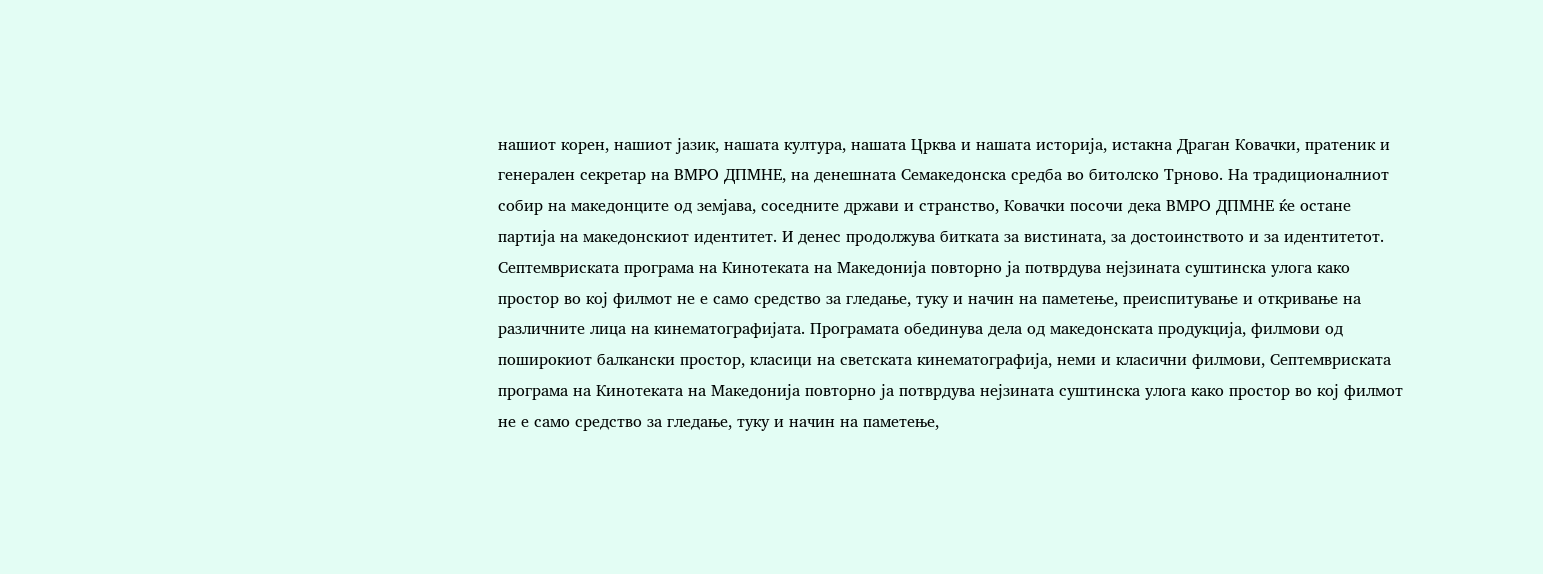нашиот корен, нашиот јазик, нашата култура, нашата Црква и нашата историја, истакна Драган Ковачки, пратеник и генерален секретар на ВМРО ДПМНЕ, на денешната Семакедонска средба во битолско Трново. На традиционалниот собир на македонците од земјава, соседните држави и странство, Ковачки посочи дека ВМРО ДПМНЕ ќе остане партија на македонскиот идентитет. И денес продолжува битката за вистината, за достоинството и за идентитетот.
Септемвриската програма на Кинотеката на Македонија повторно ја потврдува нејзината суштинска улога како простор во кој филмот не е само средство за гледање, туку и начин на паметење, преиспитување и откривање на различните лица на кинематографијата. Програмата обединува дела од македонската продукција, филмови од поширокиот балкански простор, класици на светската кинематографија, неми и класични филмови, Септемвриската програма на Кинотеката на Македонија повторно ја потврдува нејзината суштинска улога како простор во кој филмот не е само средство за гледање, туку и начин на паметење,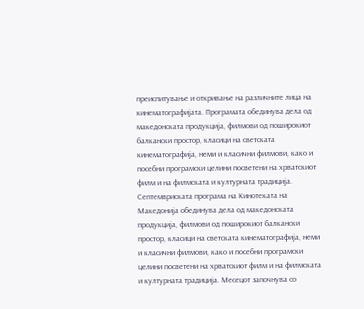преиспитување и откривање на различните лица на кинематографијата. Програмата обединува дела од македонската продукција, филмови од поширокиот балкански простор, класици на светската кинематографија, неми и класични филмови, како и посебни програмски целини посветени на хрватскиот филм и на филмската и културната традиција.
Септемвриската програма на Кинотеката на Македонија обединува дела од македонската продукција, филмови од поширокиот балкански простор, класици на светската кинематографија, неми и класични филмови, како и посебни програмски целини посветени на хрватскиот филм и на филмската и културната традиција. Месецот започнува со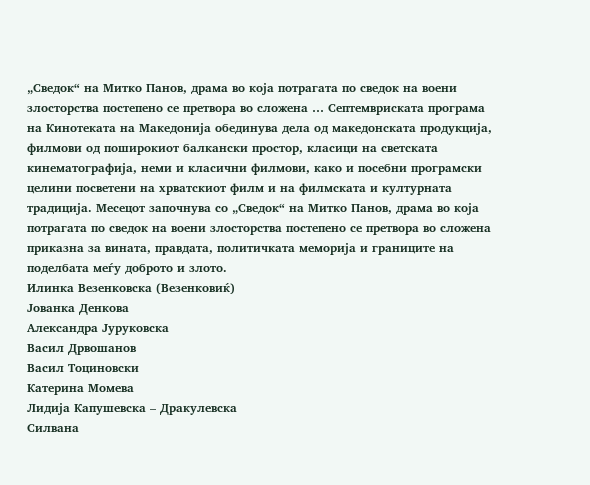„Сведок“ на Митко Панов, драма во која потрагата по сведок на воени злосторства постепено се претвора во сложена … Септемвриската програма на Кинотеката на Македонија обединува дела од македонската продукција, филмови од поширокиот балкански простор, класици на светската кинематографија, неми и класични филмови, како и посебни програмски целини посветени на хрватскиот филм и на филмската и културната традиција. Месецот започнува со „Сведок“ на Митко Панов, драма во која потрагата по сведок на воени злосторства постепено се претвора во сложена приказна за вината, правдата, политичката меморија и границите на поделбата меѓу доброто и злото.
Илинка Везенковска (Везенковиќ)
Јованка Денкова
Александра Јуруковска
Васил Дрвошанов
Васил Тоциновски
Катерина Момева
Лидија Капушевска – Дракулевска
Силвана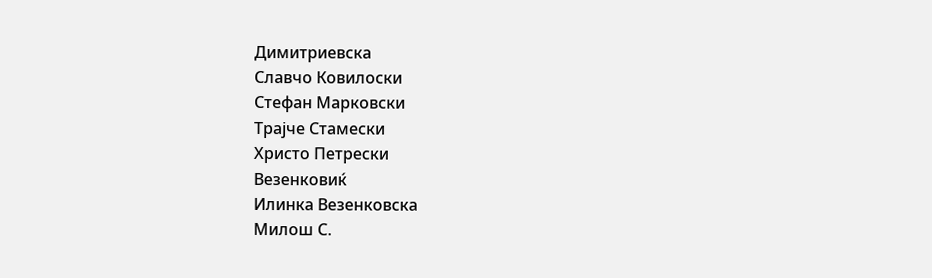Димитриевска
Славчо Ковилоски
Стефан Марковски
Трајче Стамески
Христо Петрески
Везенковиќ
Илинка Везенковска
Милош С.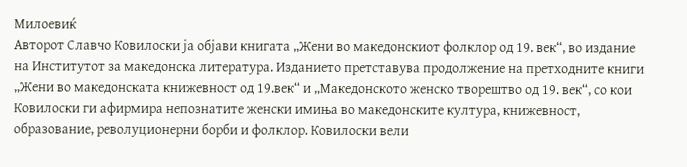Милоевиќ
Авторот Славчо Ковилоски ја објави книгата „Жени во македонскиот фолклор од 19. век“, во издание на Институтот за македонска литература. Изданието претставува продолжение на претходните книги „Жени во македонската книжевност од 19.век“ и „Македонското женско творештво од 19. век“, со кои Ковилоски ги афирмира непознатите женски имиња во македонските култура, книжевност, образование, револуционерни борби и фолклор. Ковилоски вели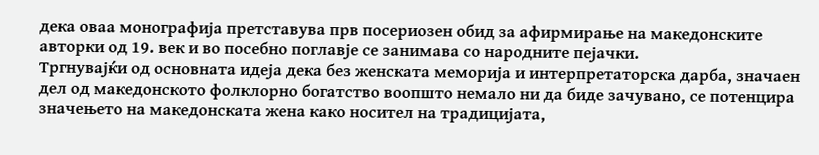дека оваа монографија претставува прв посериозен обид за афирмирање на македонските авторки од 19. век и во посебно поглавје се занимава со народните пејачки.
Тргнувајќи од основната идеја дека без женската меморија и интерпретаторска дарба, значаен дел од македонското фолклорно богатство воопшто немало ни да биде зачувано, се потенцира значењето на македонската жена како носител на традицијата,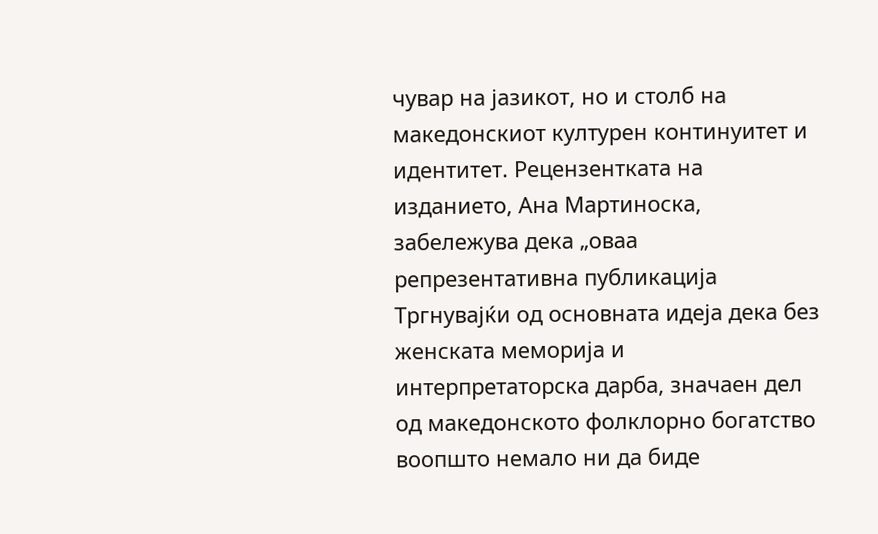чувар на јазикот, но и столб на македонскиот културен континуитет и идентитет. Рецензентката на изданието, Ана Мартиноска, забележува дека „оваа репрезентативна публикација Тргнувајќи од основната идеја дека без женската меморија и интерпретаторска дарба, значаен дел од македонското фолклорно богатство воопшто немало ни да биде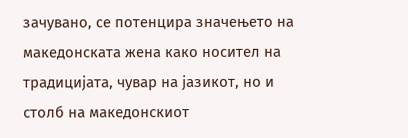зачувано, се потенцира значењето на македонската жена како носител на традицијата, чувар на јазикот, но и столб на македонскиот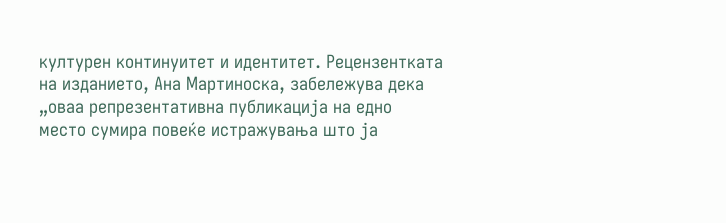културен континуитет и идентитет. Рецензентката на изданието, Ана Мартиноска, забележува дека „оваа репрезентативна публикација на едно место сумира повеќе истражувања што ја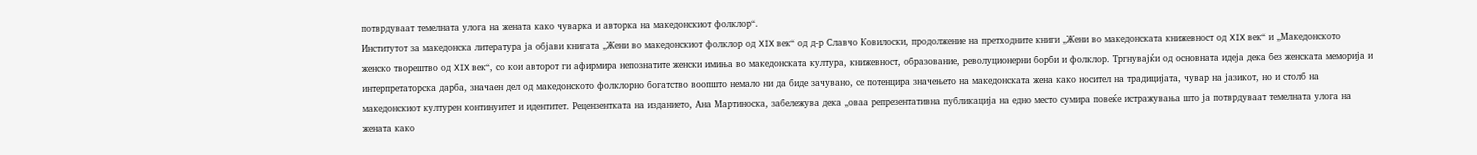потврдуваат темелната улога на жената како чуварка и авторка на македонскиот фолклор“.
Институтот за македонска литература ја објави книгата „Жени во македонскиот фолклор од XIX век“ од д-р Славчо Ковилоски, продолжение на претходните книги „Жени во македонската книжевност од XIX век“ и „Македонското женско творештво од XIX век“, со кои авторот ги афирмира непознатите женски имиња во македонската култура, книжевност, образование, револуционерни борби и фолклор. Тргнувајќи од основната идеја дека без женската меморија и интерпретаторска дарба, значаен дел од македонското фолклорно богатство воопшто немало ни да биде зачувано, се потенцира значењето на македонската жена како носител на традицијата, чувар на јазикот, но и столб на македонскиот културен континуитет и идентитет. Рецензентката на изданието, Ана Мартиноска, забележува дека „оваа репрезентативна публикација на едно место сумира повеќе истражувања што ја потврдуваат темелната улога на жената како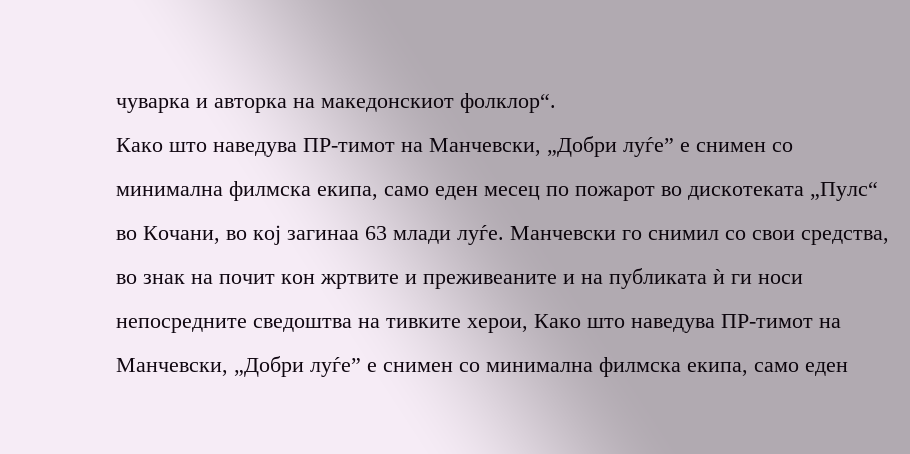чуварка и авторка на македонскиот фолклор“.
Како што наведува ПР-тимот на Манчевски, „Добри луѓе” е снимен со минимална филмска екипа, само еден месец по пожарот во дискотеката „Пулс“ во Кочани, во кој загинаа 63 млади луѓе. Манчевски го снимил со свои средства, во знак на почит кон жртвите и преживеаните и на публиката ѝ ги носи непосредните сведоштва на тивките херои, Како што наведува ПР-тимот на Манчевски, „Добри луѓе” е снимен со минимална филмска екипа, само еден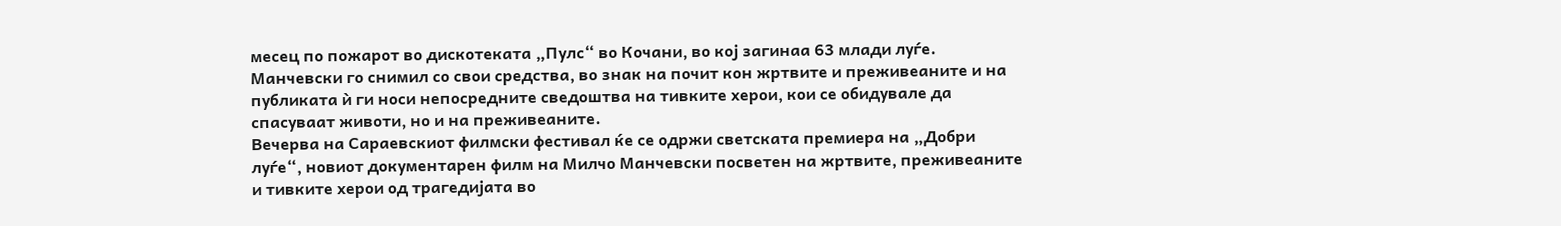месец по пожарот во дискотеката „Пулс“ во Кочани, во кој загинаа 63 млади луѓе. Манчевски го снимил со свои средства, во знак на почит кон жртвите и преживеаните и на публиката ѝ ги носи непосредните сведоштва на тивките херои, кои се обидувале да спасуваат животи, но и на преживеаните.
Вечерва на Сараевскиот филмски фестивал ќе се одржи светската премиера на „Добри луѓе“, новиот документарен филм на Милчо Манчевски посветен на жртвите, преживеаните и тивките херои од трагедијата во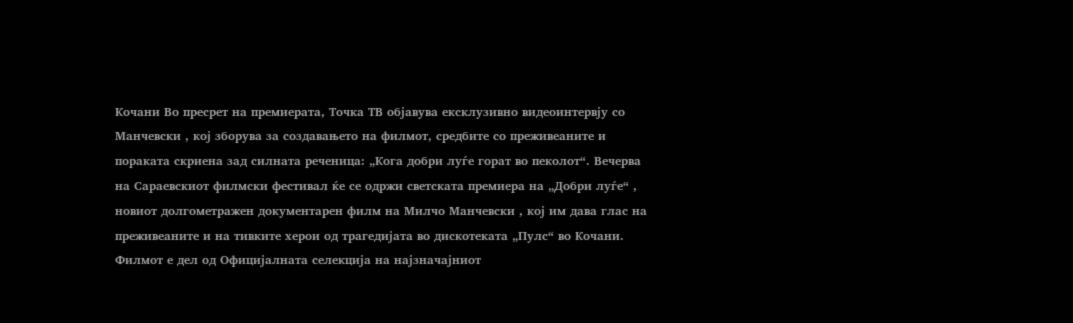Кочани Во пресрет на премиерата, Точка ТВ објавува ексклузивно видеоинтервју со Манчевски , кој зборува за создавањето на филмот, средбите со преживеаните и пораката скриена зад силната реченица: „Кога добри луѓе горат во пеколот“. Вечерва на Сараевскиот филмски фестивал ќе се одржи светската премиера на „Добри луѓе“ , новиот долгометражен документарен филм на Милчо Манчевски , кој им дава глас на преживеаните и на тивките херои од трагедијата во дискотеката „Пулс“ во Кочани. Филмот е дел од Официјалната селекција на најзначајниот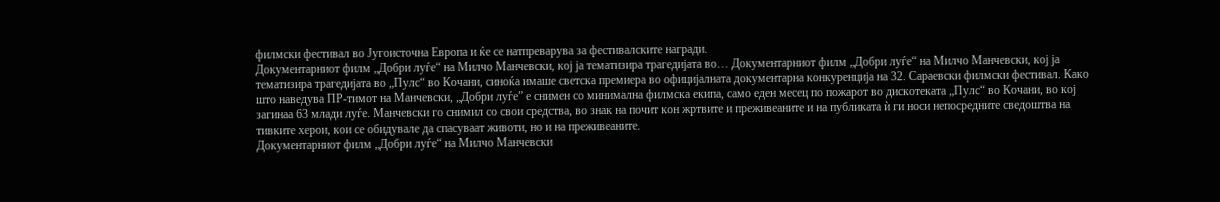филмски фестивал во Југоисточна Европа и ќе се натпреварува за фестивалските награди.
Документарниот филм „Добри луѓе“ на Милчо Манчевски, кој ја тематизира трагедијата во… Документарниот филм „Добри луѓе“ на Милчо Манчевски, кој ја тематизира трагедијата во „Пулс“ во Кочани, синоќа имаше светска премиера во официјалната документарна конкуренција на 32. Сараевски филмски фестивал. Како што наведува ПР-тимот на Манчевски, „Добри луѓе” е снимен со минимална филмска екипа, само еден месец по пожарот во дискотеката „Пулс“ во Кочани, во кој загинаа 63 млади луѓе. Манчевски го снимил со свои средства, во знак на почит кон жртвите и преживеаните и на публиката ѝ ги носи непосредните сведоштва на тивките херои, кои се обидувале да спасуваат животи, но и на преживеаните.
Документарниот филм „Добри луѓе“ на Милчо Манчевски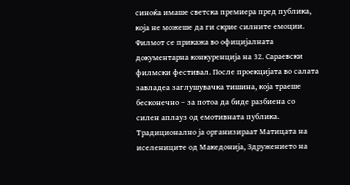синоќа имаше светска премиера пред публика, која не можеше да ги скрие силните емоции. Филмот се прикажа во официјалната документарна конкуренција на 32. Сараевски филмски фестивал. После проекцијата во салата завладеа заглушувачка тишина, која траеше бесконечно – за потоа да биде разбиена со силен аплауз од емотивната публика.
Традиционално ја организираат Матицата на иселениците од Македонија, Здружението на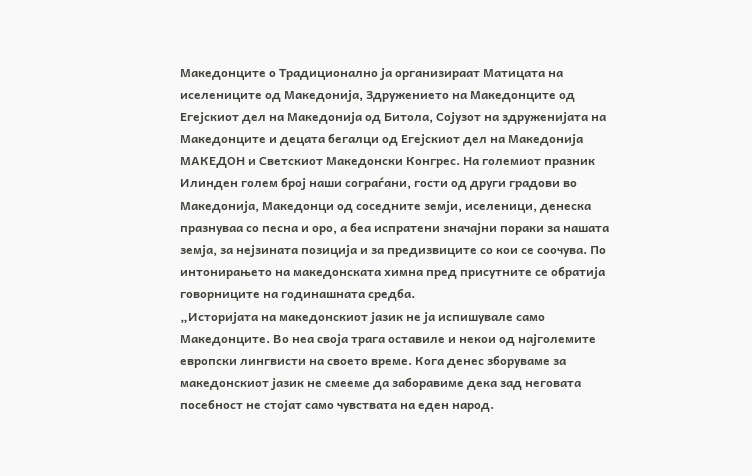Македонците о Традиционално ја организираат Матицата на иселениците од Македонија, Здружението на Македонците од Егејскиот дел на Македонија од Битола, Сојузот на здруженијата на Македонците и децата бегалци од Егејскиот дел на Македонија МАКЕДОН и Светскиот Македонски Конгрес. На големиот празник Илинден голем број наши сограѓани, гости од други градови во Македонија, Македонци од соседните земји, иселеници, денеска празнуваа со песна и оро, а беа испратени значајни пораки за нашата земја, за нејзината позиција и за предизвиците со кои се соочува. По интонирањето на македонската химна пред присутните се обратија говорниците на годинашната средба.
„Историјата на македонскиот јазик не ја испишувале само Македонците. Во неа своја трага оставиле и некои од најголемите европски лингвисти на своето време. Кога денес зборуваме за македонскиот јазик не смееме да заборавиме дека зад неговата посебност не стојат само чувствата на еден народ.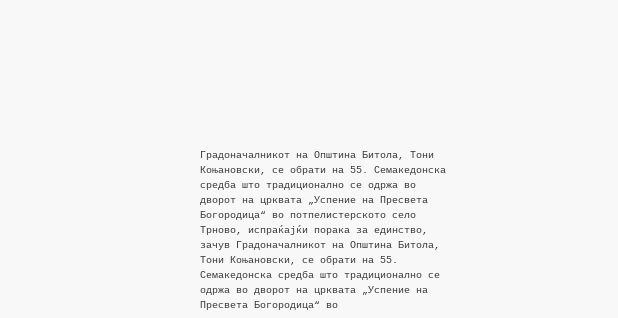Градоначалникот на Општина Битола, Тони Коњановски, се обрати на 55. Семакедонска средба што традиционално се одржа во дворот на црквата „Успение на Пресвета Богородица“ во потпелистерското село Трново, испраќајќи порака за единство, зачув Градоначалникот на Општина Битола, Тони Коњановски, се обрати на 55. Семакедонска средба што традиционално се одржа во дворот на црквата „Успение на Пресвета Богородица“ во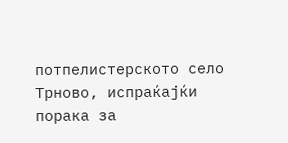потпелистерското село Трново, испраќајќи порака за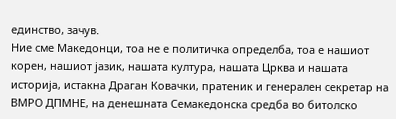единство, зачув.
Ние сме Македонци, тоа не е политичка определба, тоа е нашиот корен, нашиот јазик, нашата култура, нашата Црква и нашата историја, истакна Драган Ковачки, пратеник и генерален секретар на ВМРО ДПМНЕ, на денешната Семакедонска средба во битолско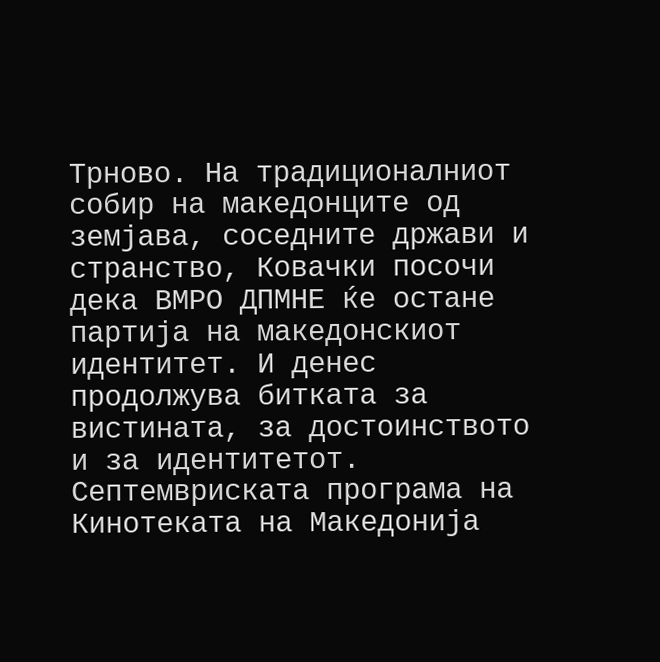Трново. На традиционалниот собир на македонците од земјава, соседните држави и странство, Ковачки посочи дека ВМРО ДПМНЕ ќе остане партија на македонскиот идентитет. И денес продолжува битката за вистината, за достоинството и за идентитетот.
Септемвриската програма на Кинотеката на Македонија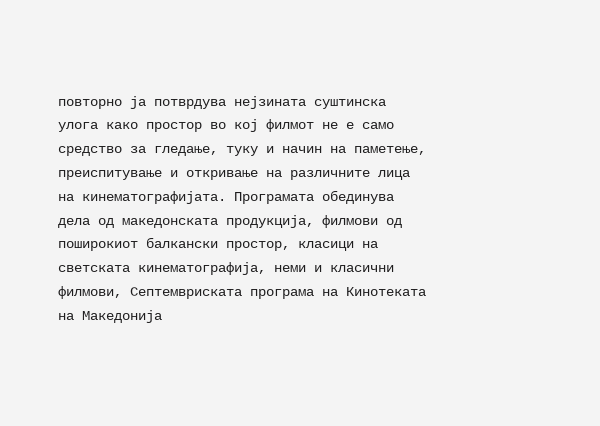повторно ја потврдува нејзината суштинска улога како простор во кој филмот не е само средство за гледање, туку и начин на паметење, преиспитување и откривање на различните лица на кинематографијата. Програмата обединува дела од македонската продукција, филмови од поширокиот балкански простор, класици на светската кинематографија, неми и класични филмови, Септемвриската програма на Кинотеката на Македонија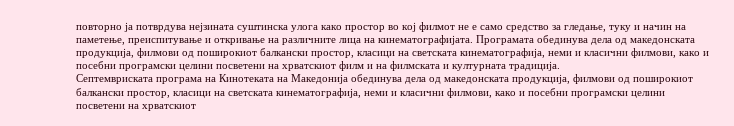повторно ја потврдува нејзината суштинска улога како простор во кој филмот не е само средство за гледање, туку и начин на паметење, преиспитување и откривање на различните лица на кинематографијата. Програмата обединува дела од македонската продукција, филмови од поширокиот балкански простор, класици на светската кинематографија, неми и класични филмови, како и посебни програмски целини посветени на хрватскиот филм и на филмската и културната традиција.
Септемвриската програма на Кинотеката на Македонија обединува дела од македонската продукција, филмови од поширокиот балкански простор, класици на светската кинематографија, неми и класични филмови, како и посебни програмски целини посветени на хрватскиот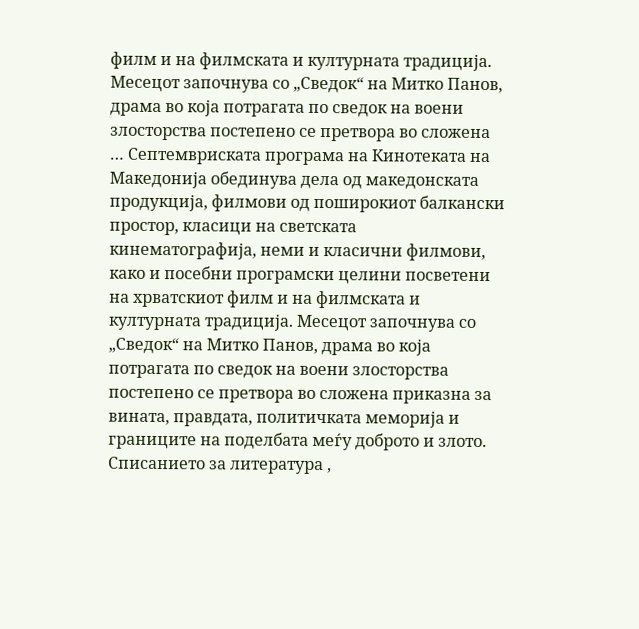филм и на филмската и културната традиција. Месецот започнува со „Сведок“ на Митко Панов, драма во која потрагата по сведок на воени злосторства постепено се претвора во сложена … Септемвриската програма на Кинотеката на Македонија обединува дела од македонската продукција, филмови од поширокиот балкански простор, класици на светската кинематографија, неми и класични филмови, како и посебни програмски целини посветени на хрватскиот филм и на филмската и културната традиција. Месецот започнува со „Сведок“ на Митко Панов, драма во која потрагата по сведок на воени злосторства постепено се претвора во сложена приказна за вината, правдата, политичката меморија и границите на поделбата меѓу доброто и злото.
Списанието за литература ,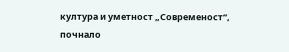култура и уметност „Современост“, почнало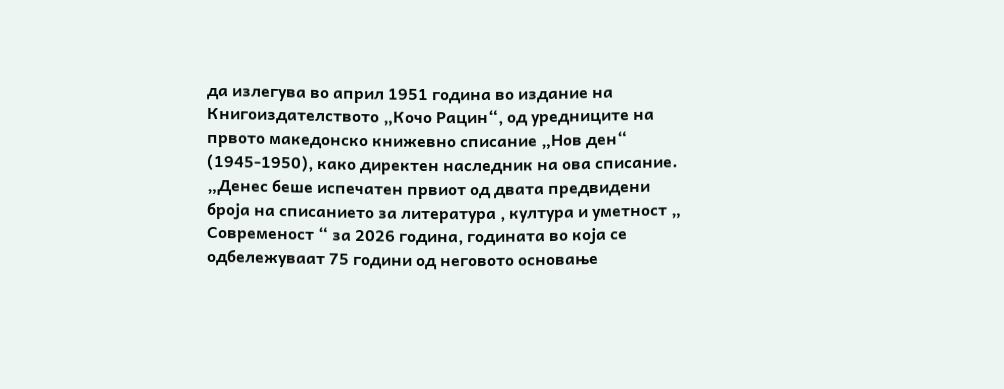да излегува во април 1951 година во издание на Книгоиздателството „Кочо Рацин“, од уредниците на првото македонско книжевно списание „Нов ден“ (1945-1950), како директен наследник на ова списание.
„Денес беше испечатен првиот од двата предвидени броја на списанието за литература , култура и уметност „ Современост “ за 2026 година, годината во која се одбележуваат 75 години од неговото основање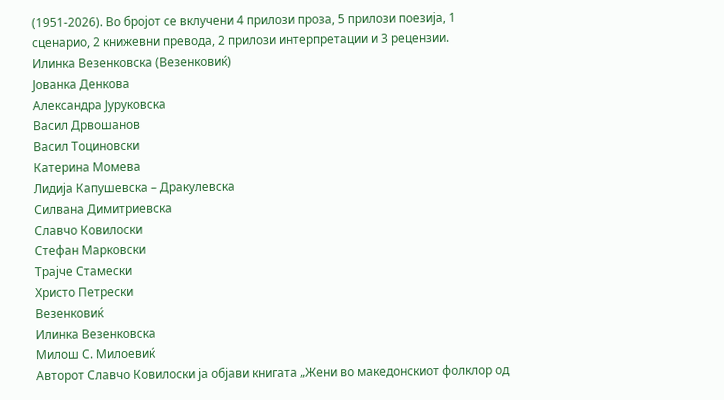(1951-2026). Во бројот се вклучени 4 прилози проза, 5 прилози поезија, 1 сценарио, 2 книжевни превода, 2 прилози интерпретации и 3 рецензии.
Илинка Везенковска (Везенковиќ)
Јованка Денкова
Александра Јуруковска
Васил Дрвошанов
Васил Тоциновски
Катерина Момева
Лидија Капушевска – Дракулевска
Силвана Димитриевска
Славчо Ковилоски
Стефан Марковски
Трајче Стамески
Христо Петрески
Везенковиќ
Илинка Везенковска
Милош С. Милоевиќ
Авторот Славчо Ковилоски ја објави книгата „Жени во македонскиот фолклор од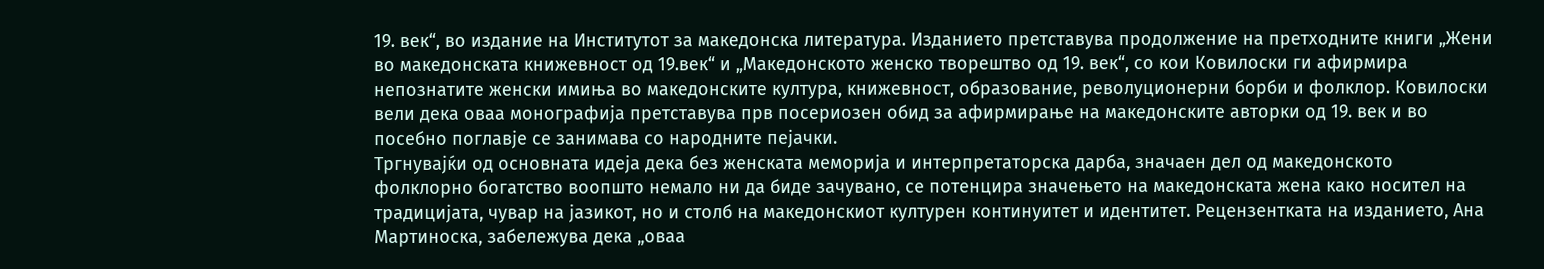19. век“, во издание на Институтот за македонска литература. Изданието претставува продолжение на претходните книги „Жени во македонската книжевност од 19.век“ и „Македонското женско творештво од 19. век“, со кои Ковилоски ги афирмира непознатите женски имиња во македонските култура, книжевност, образование, револуционерни борби и фолклор. Ковилоски вели дека оваа монографија претставува прв посериозен обид за афирмирање на македонските авторки од 19. век и во посебно поглавје се занимава со народните пејачки.
Тргнувајќи од основната идеја дека без женската меморија и интерпретаторска дарба, значаен дел од македонското фолклорно богатство воопшто немало ни да биде зачувано, се потенцира значењето на македонската жена како носител на традицијата, чувар на јазикот, но и столб на македонскиот културен континуитет и идентитет. Рецензентката на изданието, Ана Мартиноска, забележува дека „оваа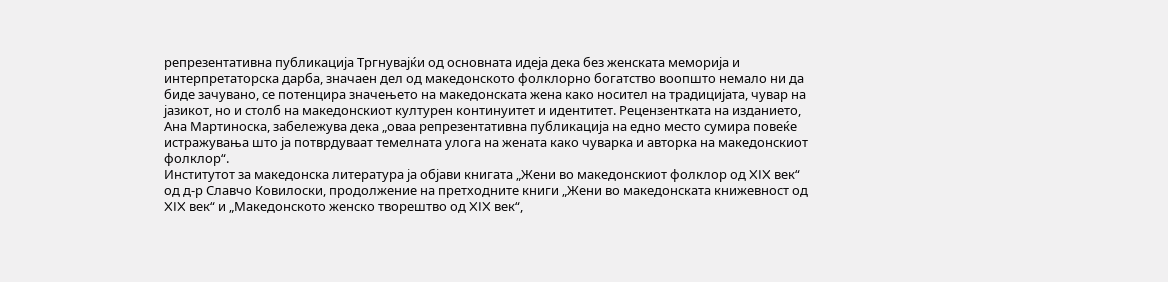репрезентативна публикација Тргнувајќи од основната идеја дека без женската меморија и интерпретаторска дарба, значаен дел од македонското фолклорно богатство воопшто немало ни да биде зачувано, се потенцира значењето на македонската жена како носител на традицијата, чувар на јазикот, но и столб на македонскиот културен континуитет и идентитет. Рецензентката на изданието, Ана Мартиноска, забележува дека „оваа репрезентативна публикација на едно место сумира повеќе истражувања што ја потврдуваат темелната улога на жената како чуварка и авторка на македонскиот фолклор“.
Институтот за македонска литература ја објави книгата „Жени во македонскиот фолклор од XIX век“ од д-р Славчо Ковилоски, продолжение на претходните книги „Жени во македонската книжевност од XIX век“ и „Македонското женско творештво од XIX век“,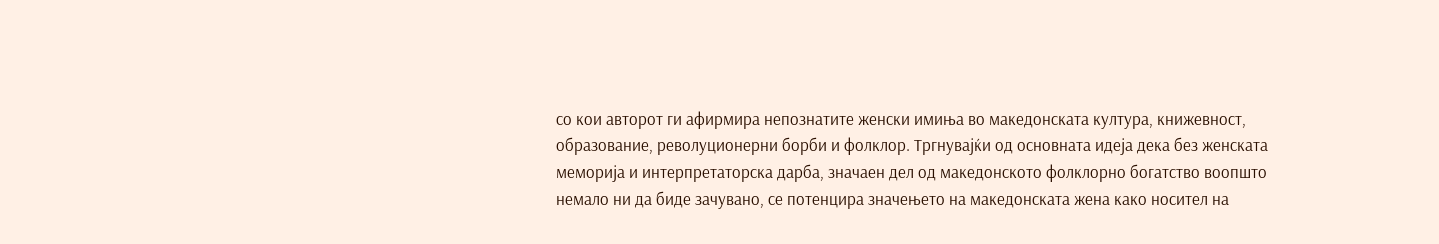со кои авторот ги афирмира непознатите женски имиња во македонската култура, книжевност, образование, револуционерни борби и фолклор. Тргнувајќи од основната идеја дека без женската меморија и интерпретаторска дарба, значаен дел од македонското фолклорно богатство воопшто немало ни да биде зачувано, се потенцира значењето на македонската жена како носител на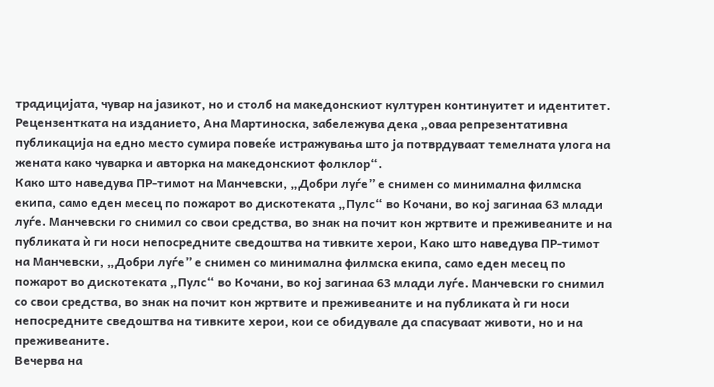традицијата, чувар на јазикот, но и столб на македонскиот културен континуитет и идентитет. Рецензентката на изданието, Ана Мартиноска, забележува дека „оваа репрезентативна публикација на едно место сумира повеќе истражувања што ја потврдуваат темелната улога на жената како чуварка и авторка на македонскиот фолклор“.
Како што наведува ПР-тимот на Манчевски, „Добри луѓе” е снимен со минимална филмска екипа, само еден месец по пожарот во дискотеката „Пулс“ во Кочани, во кој загинаа 63 млади луѓе. Манчевски го снимил со свои средства, во знак на почит кон жртвите и преживеаните и на публиката ѝ ги носи непосредните сведоштва на тивките херои, Како што наведува ПР-тимот на Манчевски, „Добри луѓе” е снимен со минимална филмска екипа, само еден месец по пожарот во дискотеката „Пулс“ во Кочани, во кој загинаа 63 млади луѓе. Манчевски го снимил со свои средства, во знак на почит кон жртвите и преживеаните и на публиката ѝ ги носи непосредните сведоштва на тивките херои, кои се обидувале да спасуваат животи, но и на преживеаните.
Вечерва на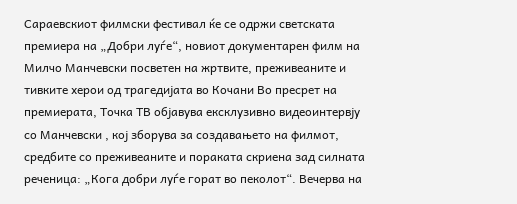Сараевскиот филмски фестивал ќе се одржи светската премиера на „Добри луѓе“, новиот документарен филм на Милчо Манчевски посветен на жртвите, преживеаните и тивките херои од трагедијата во Кочани Во пресрет на премиерата, Точка ТВ објавува ексклузивно видеоинтервју со Манчевски , кој зборува за создавањето на филмот, средбите со преживеаните и пораката скриена зад силната реченица: „Кога добри луѓе горат во пеколот“. Вечерва на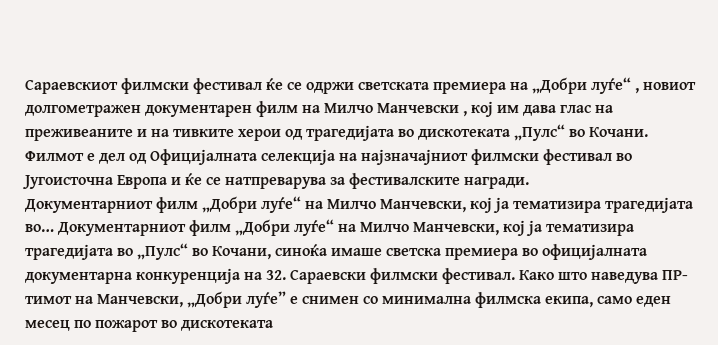Сараевскиот филмски фестивал ќе се одржи светската премиера на „Добри луѓе“ , новиот долгометражен документарен филм на Милчо Манчевски , кој им дава глас на преживеаните и на тивките херои од трагедијата во дискотеката „Пулс“ во Кочани. Филмот е дел од Официјалната селекција на најзначајниот филмски фестивал во Југоисточна Европа и ќе се натпреварува за фестивалските награди.
Документарниот филм „Добри луѓе“ на Милчо Манчевски, кој ја тематизира трагедијата во… Документарниот филм „Добри луѓе“ на Милчо Манчевски, кој ја тематизира трагедијата во „Пулс“ во Кочани, синоќа имаше светска премиера во официјалната документарна конкуренција на 32. Сараевски филмски фестивал. Како што наведува ПР-тимот на Манчевски, „Добри луѓе” е снимен со минимална филмска екипа, само еден месец по пожарот во дискотеката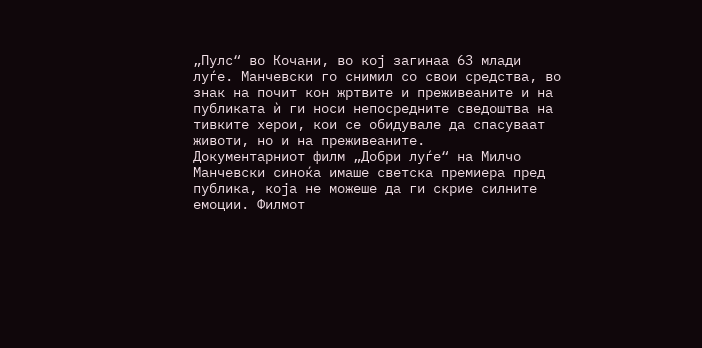„Пулс“ во Кочани, во кој загинаа 63 млади луѓе. Манчевски го снимил со свои средства, во знак на почит кон жртвите и преживеаните и на публиката ѝ ги носи непосредните сведоштва на тивките херои, кои се обидувале да спасуваат животи, но и на преживеаните.
Документарниот филм „Добри луѓе“ на Милчо Манчевски синоќа имаше светска премиера пред публика, која не можеше да ги скрие силните емоции. Филмот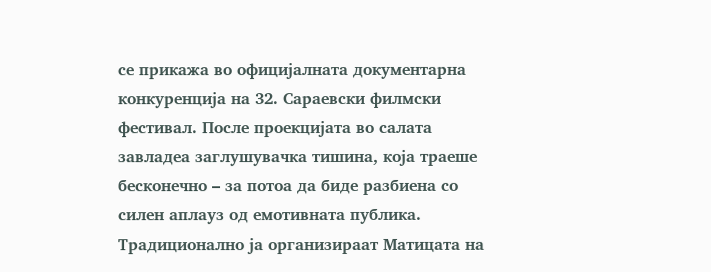се прикажа во официјалната документарна конкуренција на 32. Сараевски филмски фестивал. После проекцијата во салата завладеа заглушувачка тишина, која траеше бесконечно – за потоа да биде разбиена со силен аплауз од емотивната публика.
Традиционално ја организираат Матицата на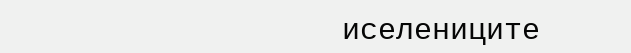иселениците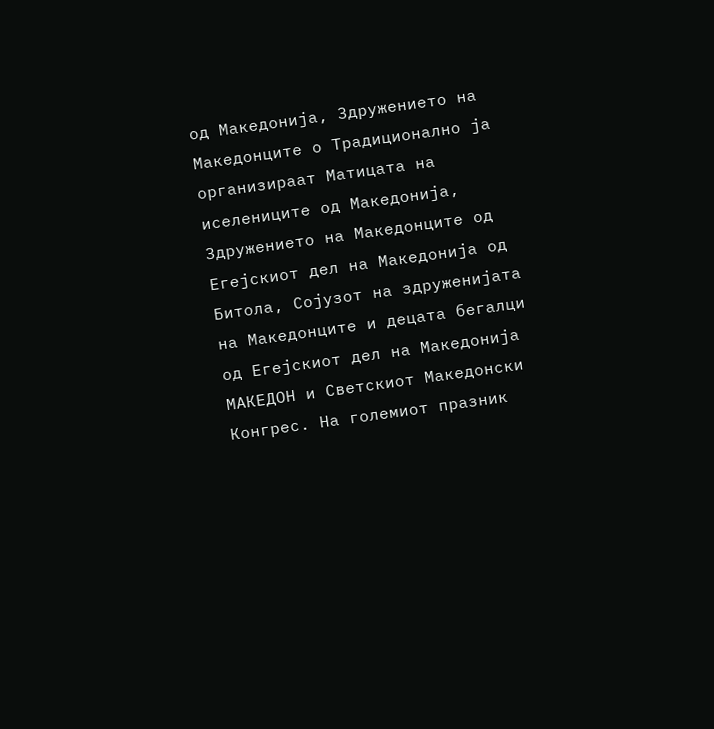од Македонија, Здружението на Македонците о Традиционално ја организираат Матицата на иселениците од Македонија, Здружението на Македонците од Егејскиот дел на Македонија од Битола, Сојузот на здруженијата на Македонците и децата бегалци од Егејскиот дел на Македонија МАКЕДОН и Светскиот Македонски Конгрес. На големиот празник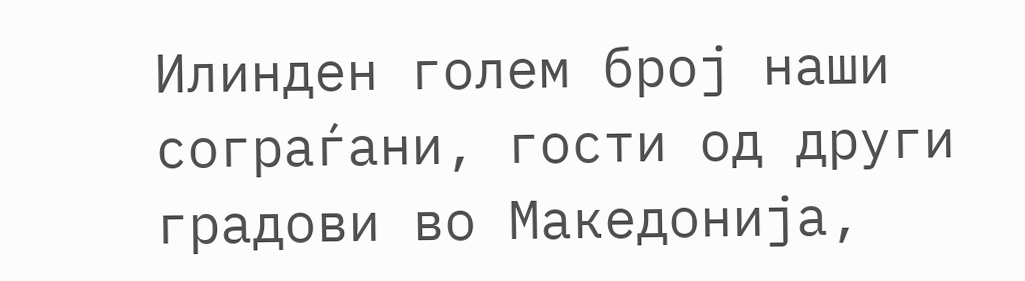Илинден голем број наши сограѓани, гости од други градови во Македонија,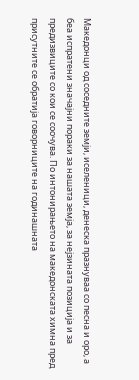Македонци од соседните земји, иселеници, денеска празнуваа со песна и оро, а беа испратени значајни пораки за нашата земја, за нејзината позиција и за предизвиците со кои се соочува. По интонирањето на македонската химна пред присутните се обратија говорниците на годинашната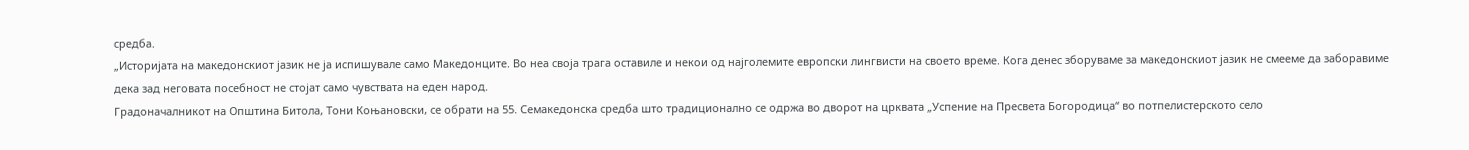средба.
„Историјата на македонскиот јазик не ја испишувале само Македонците. Во неа своја трага оставиле и некои од најголемите европски лингвисти на своето време. Кога денес зборуваме за македонскиот јазик не смееме да заборавиме дека зад неговата посебност не стојат само чувствата на еден народ.
Градоначалникот на Општина Битола, Тони Коњановски, се обрати на 55. Семакедонска средба што традиционално се одржа во дворот на црквата „Успение на Пресвета Богородица“ во потпелистерското село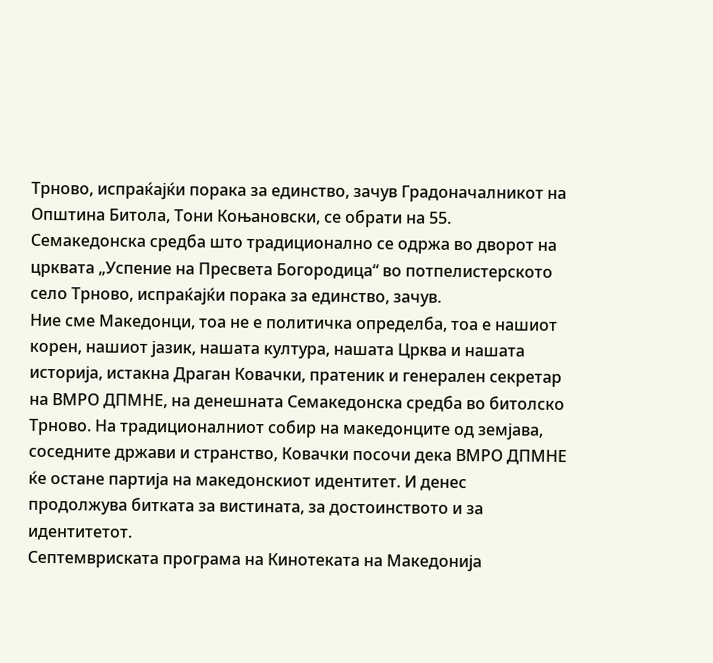Трново, испраќајќи порака за единство, зачув Градоначалникот на Општина Битола, Тони Коњановски, се обрати на 55. Семакедонска средба што традиционално се одржа во дворот на црквата „Успение на Пресвета Богородица“ во потпелистерското село Трново, испраќајќи порака за единство, зачув.
Ние сме Македонци, тоа не е политичка определба, тоа е нашиот корен, нашиот јазик, нашата култура, нашата Црква и нашата историја, истакна Драган Ковачки, пратеник и генерален секретар на ВМРО ДПМНЕ, на денешната Семакедонска средба во битолско Трново. На традиционалниот собир на македонците од земјава, соседните држави и странство, Ковачки посочи дека ВМРО ДПМНЕ ќе остане партија на македонскиот идентитет. И денес продолжува битката за вистината, за достоинството и за идентитетот.
Септемвриската програма на Кинотеката на Македонија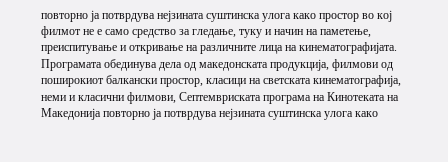повторно ја потврдува нејзината суштинска улога како простор во кој филмот не е само средство за гледање, туку и начин на паметење, преиспитување и откривање на различните лица на кинематографијата. Програмата обединува дела од македонската продукција, филмови од поширокиот балкански простор, класици на светската кинематографија, неми и класични филмови, Септемвриската програма на Кинотеката на Македонија повторно ја потврдува нејзината суштинска улога како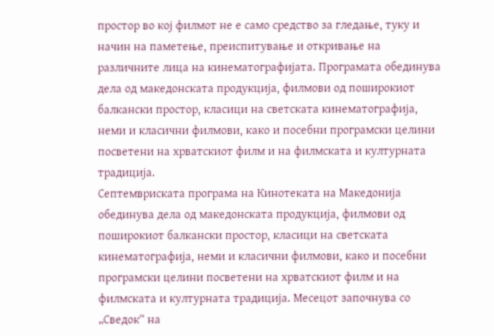простор во кој филмот не е само средство за гледање, туку и начин на паметење, преиспитување и откривање на различните лица на кинематографијата. Програмата обединува дела од македонската продукција, филмови од поширокиот балкански простор, класици на светската кинематографија, неми и класични филмови, како и посебни програмски целини посветени на хрватскиот филм и на филмската и културната традиција.
Септемвриската програма на Кинотеката на Македонија обединува дела од македонската продукција, филмови од поширокиот балкански простор, класици на светската кинематографија, неми и класични филмови, како и посебни програмски целини посветени на хрватскиот филм и на филмската и културната традиција. Месецот започнува со „Сведок“ на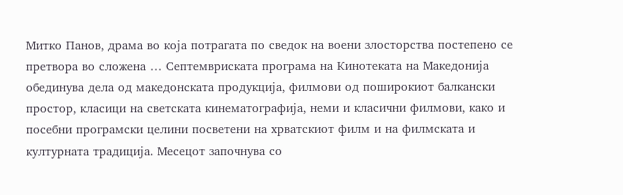Митко Панов, драма во која потрагата по сведок на воени злосторства постепено се претвора во сложена … Септемвриската програма на Кинотеката на Македонија обединува дела од македонската продукција, филмови од поширокиот балкански простор, класици на светската кинематографија, неми и класични филмови, како и посебни програмски целини посветени на хрватскиот филм и на филмската и културната традиција. Месецот започнува со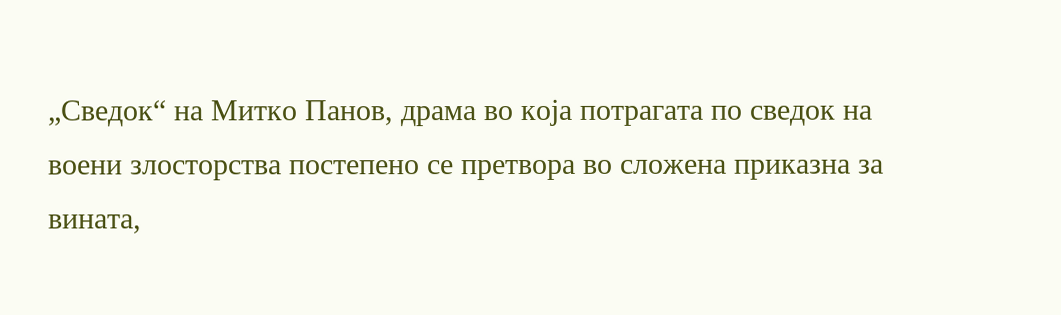„Сведок“ на Митко Панов, драма во која потрагата по сведок на воени злосторства постепено се претвора во сложена приказна за вината,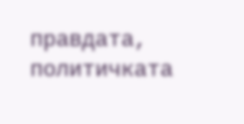правдата, политичката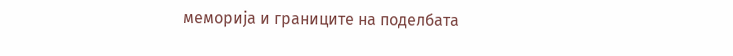меморија и границите на поделбата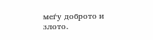меѓу доброто и злото.